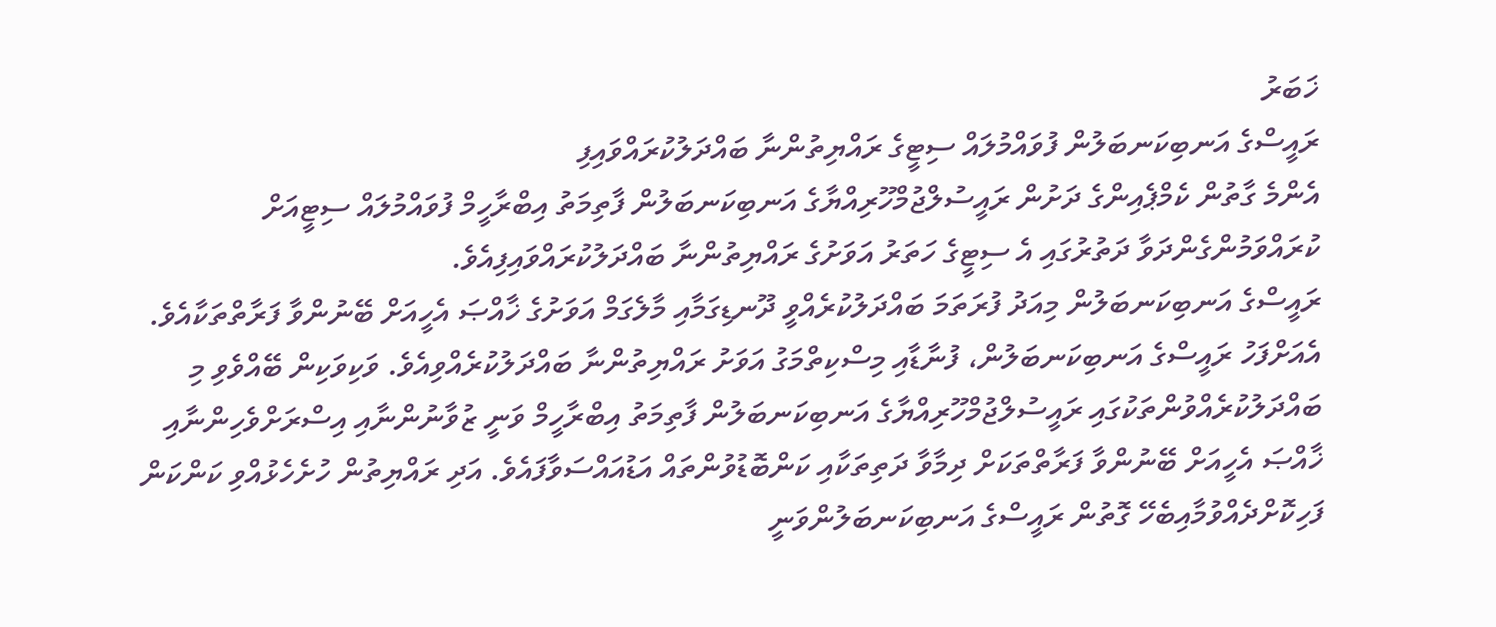ޚަބަރު
ރައީސްގެ އަނބިކަނބަލުން ފުވައްމުލައް ސިޓީގެ ރައްޔިތުންނާ ބައްދަލުކުރައްވައިފި
އެންމެ ގާތުން ކެމްޕެއިންގެ ދަށުން ރައީސުލްޖުމްހޫރިއްޔާގެ އަނބިކަނބަލުން ފާތިމަތު އިބްރާހީމް ފުވައްމުލައް ސިޓީއަށް ކުރައްވަމުންގެންދަވާ ދަތުރުގައި އެ ސިޓީގެ ހަތަރު އަވަށުގެ ރައްޔިތުންނާ ބައްދަލުކުރައްވައިފިއެވެ.
ރައީސްގެ އަނބިކަނބަލުން މިއަދު ފުރަތަމަ ބައްދަލުކުރެއްވީ ދޫނޑިގަމާއި މާލެގަމް އަވަށުގެ ޚާއްޞަ އެހީއަށް ބޭނުންވާ ފަރާތްތަކާއެވެ. އެއަށްފަހު ރައީސްގެ އަނބިކަނބަލުން، ފުނާޑާއި މިސްކިތްމަގު އަވަށު ރައްޔިތުންނާ ބައްދަލުކުރެއްވިއެވެ. ވަކިވަކިން ބޭއްވެވި މި ބައްދަލުކުރެއްވުންތަކުގައި ރައީސުލްޖުމްހޫރިއްޔާގެ އަނބިކަނބަލުން ފާތިމަތު އިބްރާހީމް ވަނީ ޒުވާނުންނާއި އިސްރަށްވެހިންނާއި ޚާއްޞަ އެހީއަށް ބޭނުންވާ ފަރާތްތަކަށް ދިމާވާ ދަތިތަކާއި ކަންބޮޑުވުންތައް އަޑުއައްސަވާފައެވެ. އަދި ރައްޔިތުން ހުށެހެޅުއްވި ކަންކަން ފަހިކޮށްދެއްވުމާއިބެހޭ ގޮތުން ރައީސްގެ އަނބިކަނބަލުންވަނީ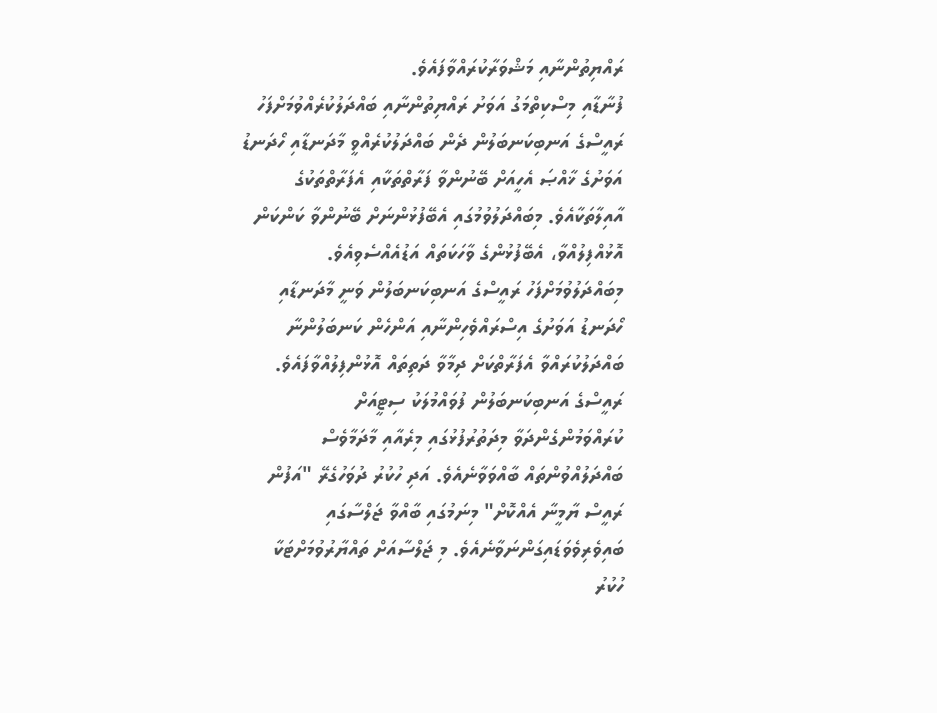ރައްޔިތުންނާއި މަޝްވަރާކުރައްވާފައެވެ.
ފުނާޑާއި މިސްކިތްމަގު އަވަށު ރައްޔިތުންނާއި ބައްދަލުކުރެއްވުމަށްފަހު ރައީސްގެ އަނބިކަނބަލުން ދެން ބައްދަލުކުރެއްވީ މާދަނޑާއި ހޯދަނޑު އަވަށުގެ ޚާއްޞަ އެހީއަށް ބޭނުންވާ ފަރާތްތަކާއި އެފަރާތްތަކުގެ އާއިލާތަކާއެވެ. މިބައްދަލުވުމުގައި އެބޭފުޅުންނަށް ބޭނުންވާ ކަންކަން އޮޅުއްފިލުއްވާ، އެބޭފުޅުންގެ ވާހަކަތައް އަޑުއެއްސެވިއެވެ. މިބައްދަލުވުމަށްފަހު ރައީސްގެ އަނބިކަނބަލުން ވަނީ މާދަނޑާއި ހޯދަނޑު އަވަށުގެ އިސްރައްވެހިންނާއި އަންހެން ކަނބަލުންނާ ބައްދަލުކުރައްވާ އެފަރާތްކަށް ދިމާވާ ދަތިތައް އޮޅުންފިލުއްވާފައެވެ.
ރައީސްގެ އަނބިކަނބަލުން ފުވައްމުލަކު ސިޓީއަށް ކުރައްވަމުންގެންދަވާ މިދަތުރުފުޅުގައި މިރެއާއި މާދަމާވެސް ބައްދަލުއްވުންތައް ބާއްވަވާނެއެވެ. އަދި ހުކުރު ދުވަހުގެރޭ "އަފުން ރައީސް ޔާމީނާ އެއްކޮށް" މިނަމުގައި ބާއްވާ ޖަލްސާގައި ބައިވެރިވެވަޑައިގަންނަވާނެއެވެ. މި ޖަލްސާއަށް ތައްޔާރުވުމަށްޓަކާ ހުކުރު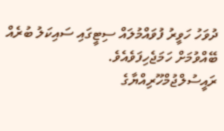ދުވަހު ހަވީރު ފުވައްމުލައް ސިޓީގައި ސައިކަލު ބުރެއް ބޭއްވުމަށް ހަމަޖެހިފަވެއެވެ.
ރައީސުލްޖުމްހޫރިއްޔާގެ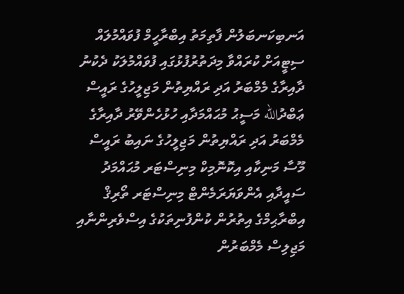އަނބިކަނބަލުން ފާތިމަތު އިބްރާހީމް ފުވައްމުލައް ސިޓީއަށް ކުރައްވާ މިދަތުރުފުޅުގައި ފުވައްމުލަކު ދެކުނު ދާއިރާގެ މެމްބަރު އަދި ރައްޔިތުން މަޖިލީހުގެ ރައީސް ޢަބްދުالله މަސީޙު މުޙައްމަދާއި ހުޅުހެންވޭރު ދާއިރާގެ މެމްބަރު އަދި ރައްޔިތުން މަޖިލީހުގެ ނައިބު ރައީސް މޫސާ މަނިކާއި އިކޮނޮމިކް މިނިސްޓަރ މުޙައްމަދު ސައީދާއި އެންވަޔަރަމެންޓް މިނިސްޓަރ ތޯރިޤް އިބްރާޙިމްގެ އިތުރުން ކުންފުނިތަކުގެ އިސްވެރިންނާއި މަޖިލިސް މެމްބަރުން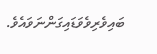ބައިވެރިވެވަޑައިގަންނަވައެވެ.